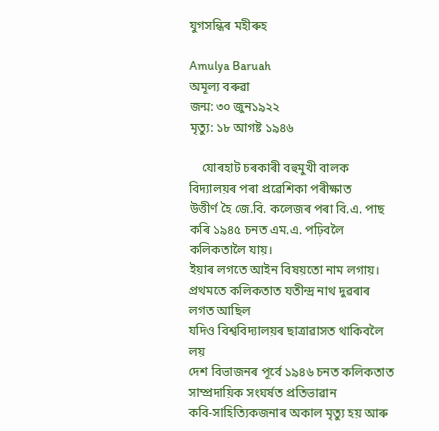যুগসন্ধিৰ মহীৰুহ

Amulya Baruah
অমূল্য বৰুৱা
জন্ম: ৩০ জুন১৯২২
মৃত্যু: ১৮ আগষ্ট ১৯৪৬

    যোৰহাট চৰকাৰী বহুমুখী বালক বিদ্যালয়ৰ পৰা প্ৰৱেশিকা পৰীক্ষাত
উত্তীৰ্ণ হৈ জে.বি. কলেজৰ পৰা বি.এ. পাছ কৰি ১৯৪৫ চনত এম.এ. পঢ়িবলৈ কলিকতালৈ যায়।
ইয়াৰ লগতে আইন বিষয়তো নাম লগায়। প্ৰথমতে কলিকতাত যতীন্দ্ৰ নাথ দুৱৰাৰ লগত আছিল
যদিও বিশ্ববিদ্যালয়ৰ ছাত্ৰাৱাসত থাকিবলৈ লয়
দেশ বিভাজনৰ পূৰ্বে ১৯৪৬ চনত কলিকতাত সাম্প্ৰদায়িক সংঘৰ্ষত প্ৰতিভাৱান
কবি-সাহিত্যিকজনাৰ অকাল মৃত্যু হয় আৰু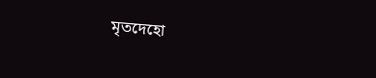মৃতদেহো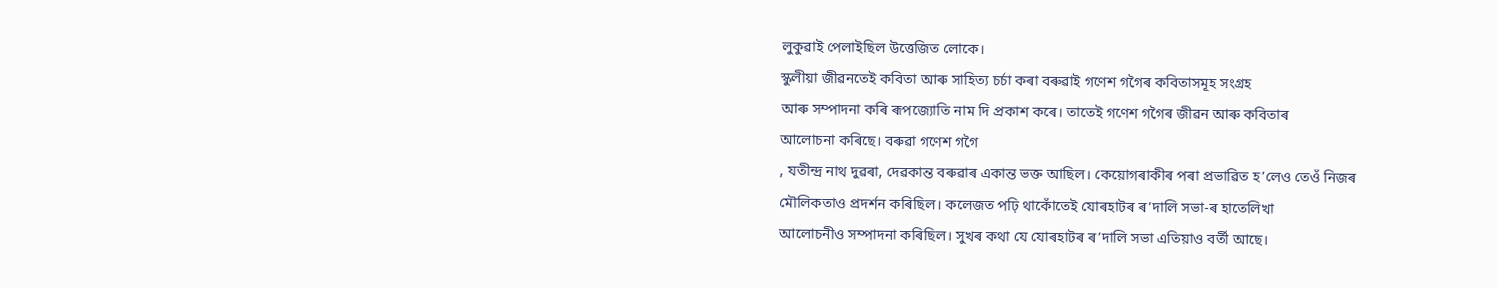লুকুৱাই পেলাইছিল উত্তেজিত লোকে।
স্কুলীয়া জীৱনতেই কবিতা আৰু সাহিত্য চৰ্চা কৰা বৰুৱাই গণেশ গগৈৰ কবিতাসমূহ সংগ্ৰহ
আৰু সম্পাদনা কৰি ৰূপজ্যোতি নাম দি প্ৰকাশ কৰে। তাতেই গণেশ গগৈৰ জীৱন আৰু কবিতাৰ
আলোচনা কৰিছে। বৰুৱা গণেশ গগৈ
, যতীন্দ্ৰ নাথ দুৱৰা, দেৱকান্ত বৰুৱাৰ একান্ত ভক্ত আছিল। কেয়োগৰাকীৰ পৰা প্ৰভাৱিত হ’লেও তেওঁ নিজৰ
মৌলিকতাও প্ৰদৰ্শন কৰিছিল। কলেজত পঢ়ি থাকোঁতেই যোৰহাটৰ ৰ’দালি সভা-ৰ হাতেলিখা
আলোচনীও সম্পাদনা কৰিছিল। সুখৰ কথা যে যোৰহাটৰ ৰ’দালি সভা এতিয়াও বৰ্তী আছে।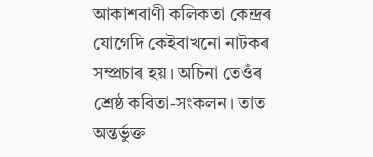আকাশবাণী কলিকতা কেন্দ্ৰৰ যোগেদি কেইবাখনো নাটকৰ সম্প্ৰচাৰ হয়। অচিনা তেওঁৰ
শ্ৰেষ্ঠ কবিতা-সংকলন। তাত অন্তৰ্ভুক্ত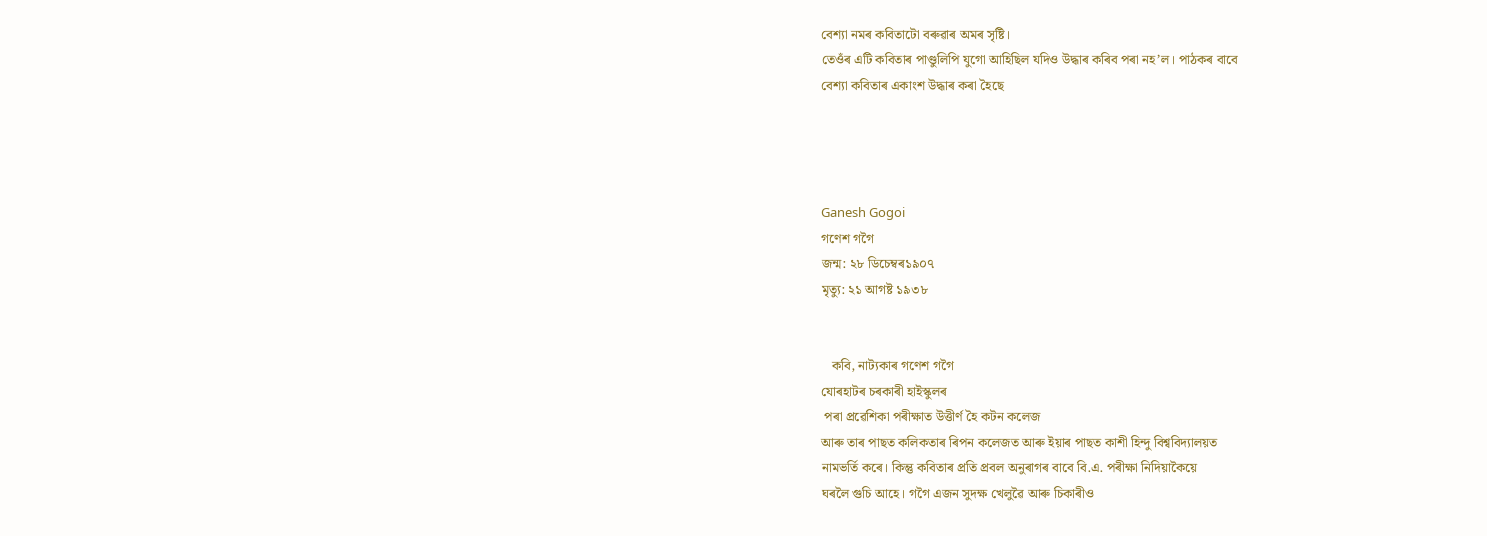বেশ্যা নমৰ কবিতাটো বৰুৱাৰ অমৰ সৃষ্টি।
তেওঁৰ এটি কবিতাৰ পাণ্ডুলিপি যুগো আহিছিল যদিও উদ্ধাৰ কৰিব পৰা নহ’ল। পাঠকৰ বাবে
বেশ্যা কবিতাৰ একাংশ উদ্ধাৰ কৰা হৈছে




Ganesh Gogoi
গণেশ গগৈ
জন্ম: ২৮ ডিচেম্বৰ১৯০৭
মৃত্যু: ২১ আগষ্ট ১৯৩৮


   কবি, নাট্যকাৰ গণেশ গগৈ
যোৰহাটৰ চৰকাৰী হাইস্কুলৰ
 পৰা প্ৰৱেশিকা পৰীক্ষাত উত্তীৰ্ণ হৈ কটন কলেজ
আৰু তাৰ পাছত কলিকতাৰ ৰিপন কলেজত আৰু ইয়াৰ পাছত কাশী হিন্দু বিশ্ববিদ্যালয়ত
নামভৰ্তি কৰে। কিন্তু কবিতাৰ প্ৰতি প্ৰবল অনুৰাগৰ বাবে বি.এ. পৰীক্ষা নিদিয়াকৈয়ে
ঘৰলৈ গুচি আহে। গগৈ এজন সুদক্ষ খেলুৱৈ আৰু চিকাৰীও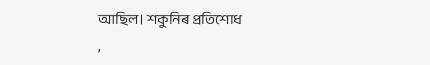আছিল। শকুনিৰ প্ৰতিশোধ
,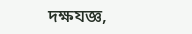দক্ষযজ্ঞ,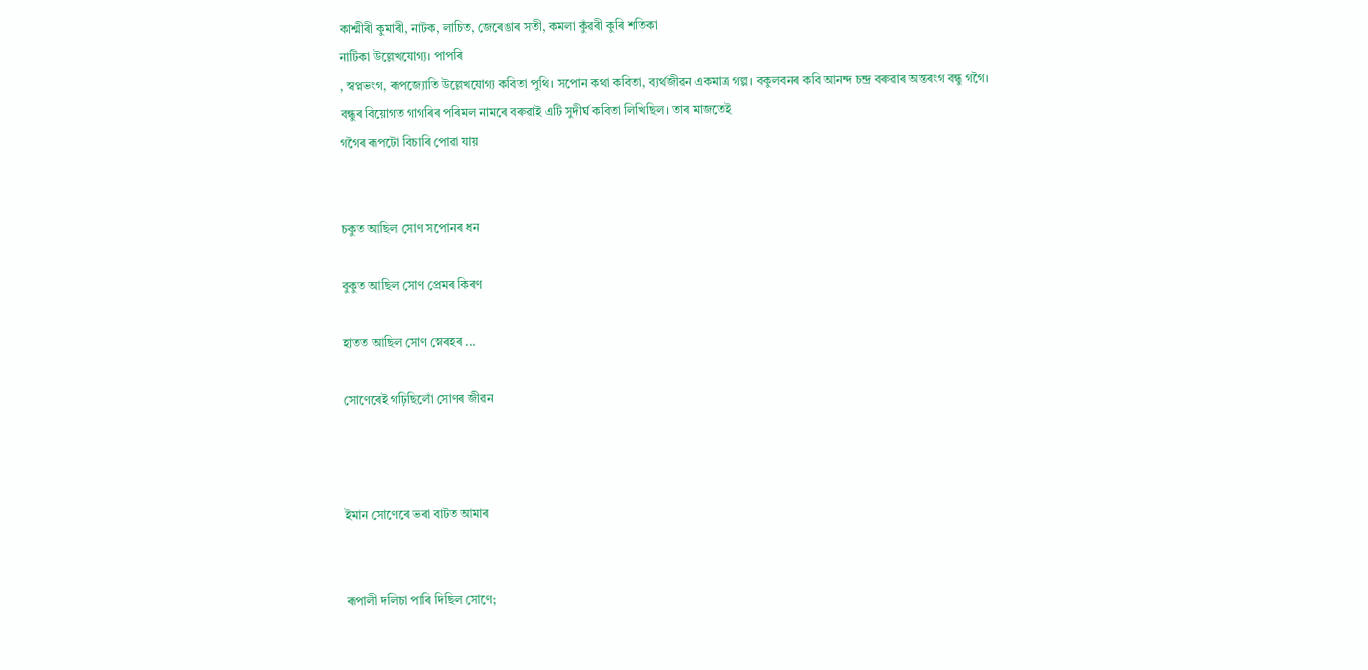কাশ্মীৰী কুমাৰী, নাটক, লাচিত, জেৰেঙাৰ সতী, কমলা কুঁৱৰী কুৰি শতিকা
নাটিকা উল্লেখযোগ্য। পাপৰি
, স্বপ্নভংগ, ৰূপজ্যোতি উল্লেখযোগ্য কবিতা পুথি। সপোন কথা কবিতা, ব্যৰ্থজীৱন একমাত্ৰ গল্প। বকুলবনৰ কবি আনন্দ চন্দ্ৰ বৰুৱাৰ অন্তৰংগ বন্ধু গগৈ।
বন্ধুৰ বিয়োগত গাগৰিৰ পৰিমল নামৰে বৰুৱাই এটি সুদীৰ্ঘ কবিতা লিখিছিল। তাৰ মাজতেই
গগৈৰ ৰূপটো বিচাৰি পোৱা যায়


চকুত আছিল সোণ সপোনৰ ধন

বুকুত আছিল সোণ প্ৰেমৰ কিৰণ

হাতত আছিল সোণ স্নেৰহৰ ...

সোণেৰেই গঢ়িছিলোঁ সোণৰ জীৱন



ইমান সোণেৰে ভৰা বাটত আমাৰ


ৰূপালী দলিচা পাৰি দিছিল সোণে;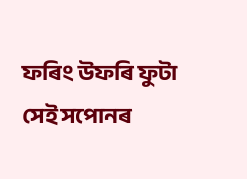ফৰিং উফৰি ফুটা সেই সপোনৰ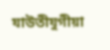যাউতীযুগীয়া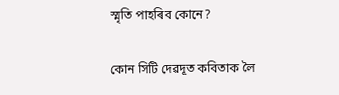স্মৃতি পাহৰিব কোনে?

কোন সিটি দেৱদূত কবিতাক লৈ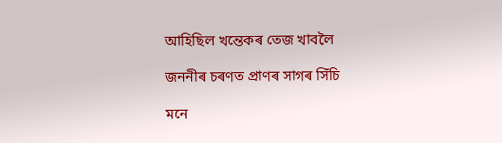আহিছিল খন্তেকৰ তেজ খাবলৈ

জননীৰ চৰণত প্ৰাণৰ সাগৰ সিঁচি

মনে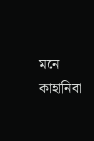মনে কাহানিবা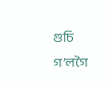গুচি গ’লগৈ